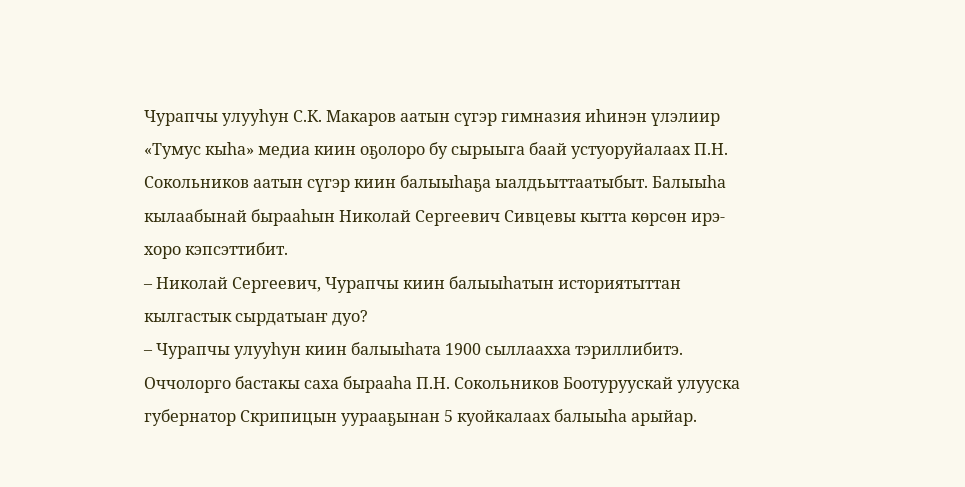Чурапчы улууһун С.К. Макаров аатын сүгэр гимназия иһинэн үлэлиир «Тумус кыһа» медиа киин оҕолоро бу сырыыга баай устуоруйалаах П.Н. Сокольников аатын сүгэр киин балыыһаҕа ыалдьыттаатыбыт. Балыыһа кылаабынай бырааһын Николай Сергеевич Сивцевы кытта көрсөн ирэ-хоро кэпсэттибит.
– Николай Сергеевич, Чурапчы киин балыыһатын историятыттан кылгастык сырдатыаҥ дуо?
– Чурапчы улууһун киин балыыһата 1900 сыллаахха тэриллибитэ. Оччолорго бастакы саха бырааһа П.Н. Сокольников Боотуруускай улууска губернатор Скрипицын уурааҕынан 5 куойкалаах балыыһа арыйар.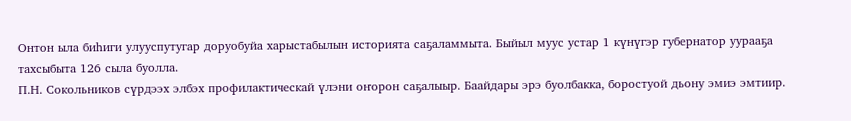Онтон ыла биһиги улууспутугар доруобуйа харыстабылын историята саҕаламмыта. Быйыл муус устар 1 күнүгэр губернатор уурааҕа тахсыбыта 126 сыла буолла.
П.Н. Сокольников сүрдээх элбэх профилактическай үлэни оҥорон саҕалыыр. Баайдары эрэ буолбакка, боростуой дьону эмиэ эмтиир.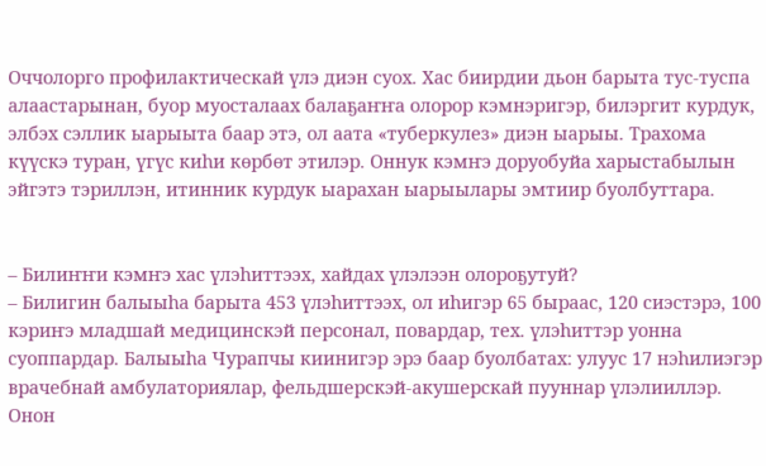Оччолорго профилактическай үлэ диэн суох. Хас биирдии дьон барыта тус-туспа алаастарынан, буор муосталаах балаҕаҥҥа олорор кэмнэригэр, билэргит курдук, элбэх сэллик ыарыыта баар этэ, ол аата «туберкулез» диэн ыарыы. Трахома күүскэ туран, үгүс киһи көрбөт этилэр. Оннук кэмҥэ доруобуйа харыстабылын эйгэтэ тэриллэн, итинник курдук ыарахан ыарыылары эмтиир буолбуттара.


– Билиҥҥи кэмҥэ хас үлэһиттээх, хайдах үлэлээн олороҕутуй?
– Билигин балыыһа барыта 453 үлэһиттээх, ол иһигэр 65 быраас, 120 сиэстэрэ, 100 кэриҥэ младшай медицинскэй персонал, повардар, тех. үлэһиттэр уонна суоппардар. Балыыһа Чурапчы киинигэр эрэ баар буолбатах: улуус 17 нэһилиэгэр врачебнай амбулаториялар, фельдшерскэй-акушерскай пууннар үлэлииллэр. Онон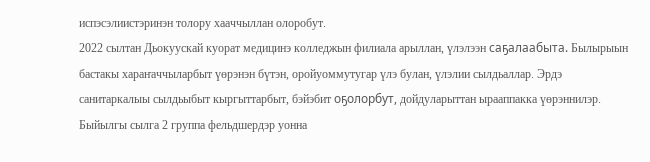испэсэлиистэринэн толору хааччыллан олоробут.
2022 сылтан Дьокуускай куорат медицинэ колледжын филиала арыллан, үлэлээн саҕалаабыта. Былырыын бастакы хараҥаччыларбыт үөрэнэн бүтэн, оройуоммутугар үлэ булан, үлэлии сылдьаллар. Эрдэ санитаркалыы сылдьыбыт кыргыттарбыт, бэйэбит оҕолорбут, дойдуларыттан ырааппакка үөрэннилэр.
Быйылгы сылга 2 группа фельдшердэр уонна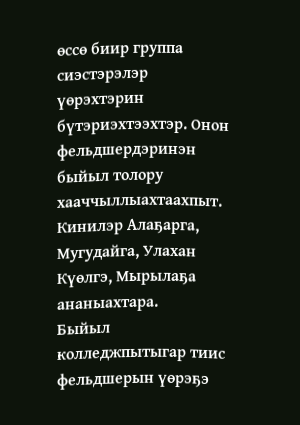өссө биир группа сиэстэрэлэр үөрэхтэрин бүтэриэхтээхтэр. Онон фельдшердэринэн быйыл толору хааччыллыахтаахпыт. Кинилэр Алаҕарга, Мугудайга, Улахан Күөлгэ, Мырылаҕа ананыахтара.
Быйыл колледжпытыгар тиис фельдшерын үөрэҕэ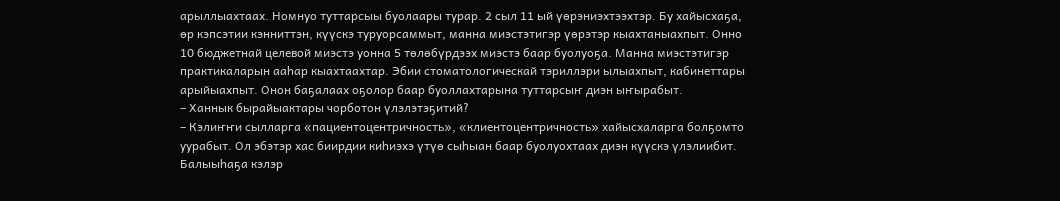арыллыахтаах. Номнуо туттарсыы буолаары турар. 2 сыл 11 ый үөрэниэхтээхтэр. Бу хайысхаҕа, өр кэпсэтии кэнниттэн, күүскэ туруорсаммыт, манна миэстэтигэр үөрэтэр кыахтаныахпыт. Онно 10 бюджетнай целевой миэстэ уонна 5 төлөбүрдээх миэстэ баар буолуоҕа. Манна миэстэтигэр практикаларын ааһар кыахтаахтар. Эбии стоматологическай тэриллэри ылыахпыт, кабинеттары арыйыахпыт. Онон баҕалаах оҕолор баар буоллахтарына туттарсыҥ диэн ыҥырабыт.
– Ханнык бырайыактары чорботон үлэлэтэҕитий?
– Кэлиҥҥи сылларга «пациентоцентричность», «клиентоцентричность» хайысхаларга болҕомто уурабыт. Ол эбэтэр хас биирдии киһиэхэ үтүө сыһыан баар буолуохтаах диэн күүскэ үлэлиибит. Балыыһаҕа кэлэр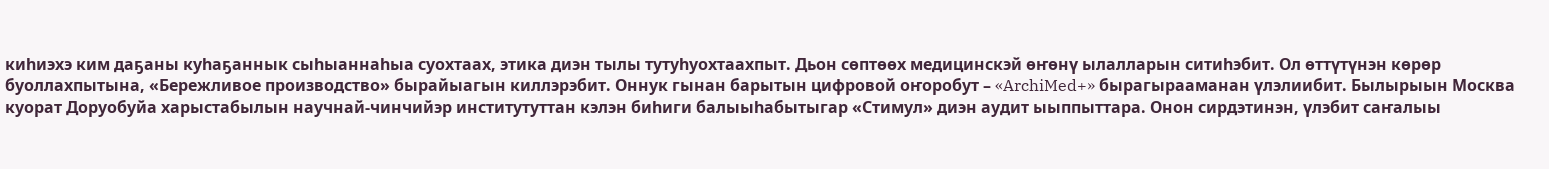киһиэхэ ким даҕаны куһаҕаннык сыһыаннаһыа суохтаах, этика диэн тылы тутуһуохтаахпыт. Дьон сөптөөх медицинскэй өҥөнү ылалларын ситиһэбит. Ол өттүтүнэн көрөр буоллахпытына, «Бережливое производство» бырайыагын киллэрэбит. Оннук гынан барытын цифровой оҥоробут – «ArchiMed+» бырагырааманан үлэлиибит. Былырыын Москва куорат Доруобуйа харыстабылын научнай-чинчийэр институтуттан кэлэн биһиги балыыһабытыгар «Стимул» диэн аудит ыыппыттара. Онон сирдэтинэн, үлэбит саҥалыы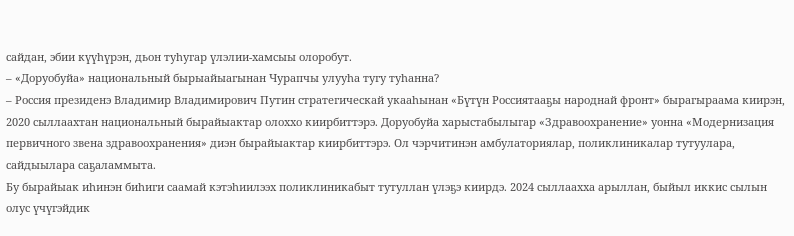сайдан, эбии күүһүрэн, дьон туһугар үлэлии-хамсыы олоробут.
– «Доруобуйа» национальный бырыайыагынан Чурапчы улууһа тугу туһанна?
– Россия президенэ Владимир Владимирович Путин стратегическай укааһынан «Бүтүн Россиятааҕы народнай фронт» бырагыраама киирэн, 2020 сыллаахтан национальный бырайыактар олоххо киирбиттэрэ. Доруобуйа харыстабылыгар «Здравоохранение» уонна «Модернизация первичного звена здравоохранения» диэн бырайыактар киирбиттэрэ. Ол чэрчитинэн амбулаториялар, поликлиникалар тутуулара, сайдыылара саҕаламмыта.
Бу бырайыак иһинэн биһиги саамай кэтэһиилээх поликлиникабыт тутуллан үлэҕэ киирдэ. 2024 сыллаахха арыллан, быйыл иккис сылын олус үчүгэйдик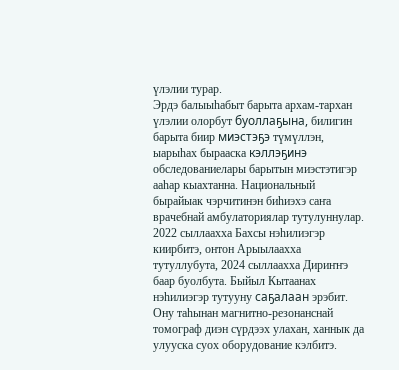үлэлии турар.
Эрдэ балыыһабыт барыта архам-тархан үлэлии олорбут буоллаҕына, билигин барыта биир миэстэҕэ түмүллэн, ыарыһах бырааска кэллэҕинэ обследованиелары барытын миэстэтигэр ааһар кыахтанна. Национальный бырайыак чэрчитинэн биһиэхэ саҥа врачебнай амбулаториялар тутулуннулар. 2022 сыллаахха Бахсы нэһилиэгэр киирбитэ, онтон Арыылаахха тутуллубута, 2024 сыллаахха Дириҥҥэ баар буолбута. Быйыл Кытаанах нэһилиэгэр тутууну саҕалаан эрэбит.
Ону таһынан магнитно-резонанснай томограф диэн сүрдээх улахан, ханнык да улууска суох оборудование кэлбитэ.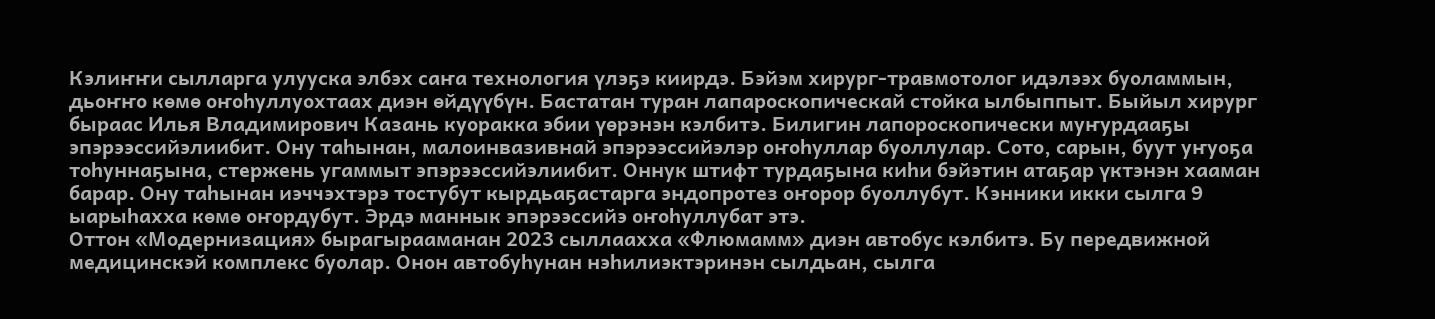Кэлиҥҥи сылларга улууска элбэх саҥа технология үлэҕэ киирдэ. Бэйэм хирург-травмотолог идэлээх буоламмын, дьоҥҥо көмө оҥоһуллуохтаах диэн өйдүүбүн. Бастатан туран лапароскопическай стойка ылбыппыт. Быйыл хирург быраас Илья Владимирович Казань куоракка эбии үөрэнэн кэлбитэ. Билигин лапороскопически муҥурдааҕы эпэрээссийэлиибит. Ону таһынан, малоинвазивнай эпэрээссийэлэр оҥоһуллар буоллулар. Сото, сарын, буут уҥуоҕа тоһуннаҕына, стержень угаммыт эпэрээссийэлиибит. Оннук штифт турдаҕына киһи бэйэтин атаҕар үктэнэн хааман барар. Ону таһынан иэччэхтэрэ тостубут кырдьаҕастарга эндопротез оҥорор буоллубут. Кэнники икки сылга 9 ыарыһахха көмө оҥордубут. Эрдэ маннык эпэрээссийэ оҥоһуллубат этэ.
Оттон «Модернизация» бырагырааманан 2023 сыллаахха «Флюмамм» диэн автобус кэлбитэ. Бу передвижной медицинскэй комплекс буолар. Онон автобуһунан нэһилиэктэринэн сылдьан, сылга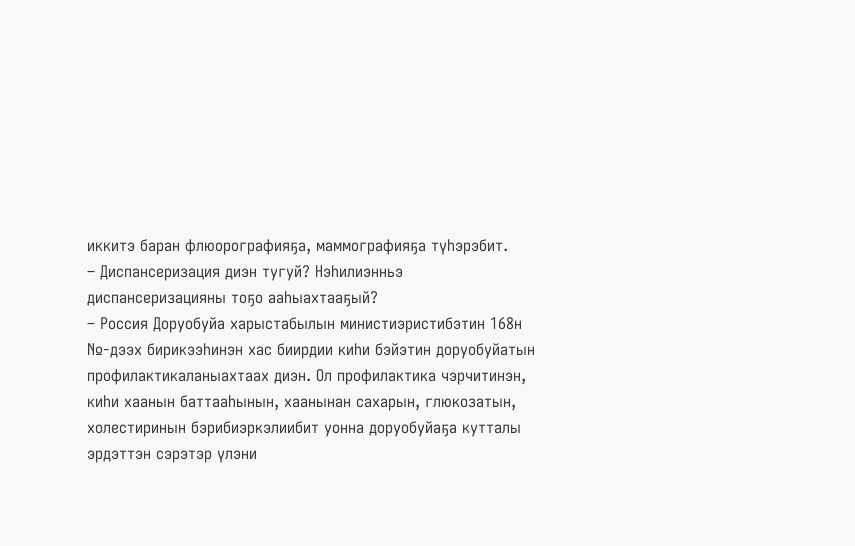иккитэ баран флюорографияҕа, маммографияҕа түһэрэбит.
– Диспансеризация диэн тугуй? Нэһилиэнньэ диспансеризацияны тоҕо ааһыахтааҕый?
– Россия Доруобуйа харыстабылын министиэристибэтин 168н №-дээх бирикээһинэн хас биирдии киһи бэйэтин доруобуйатын профилактикаланыахтаах диэн. Ол профилактика чэрчитинэн, киһи хаанын баттааһынын, хаанынан сахарын, глюкозатын, холестиринын бэрибиэркэлиибит уонна доруобуйаҕа кутталы эрдэттэн сэрэтэр үлэни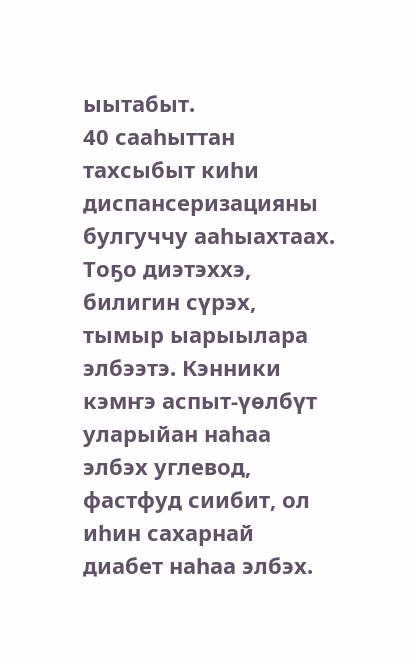ыытабыт.
40 сааһыттан тахсыбыт киһи диспансеризацияны булгуччу ааһыахтаах. Тоҕо диэтэххэ, билигин сүрэх, тымыр ыарыылара элбээтэ. Кэнники кэмҥэ аспыт-үөлбүт уларыйан наһаа элбэх углевод, фастфуд сиибит, ол иһин сахарнай диабет наһаа элбэх.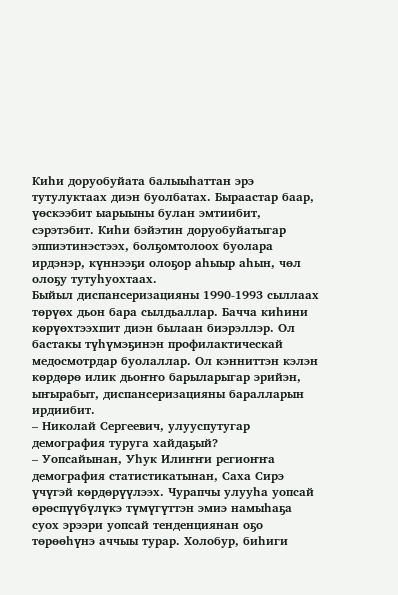Киһи доруобуйата балыыһаттан эрэ тутулуктаах диэн буолбатах. Быраастар баар, үөскээбит ыарыыны булан эмтиибит, сэрэтэбит. Киһи бэйэтин доруобуйатыгар эппиэтинэстээх, болҕомтолоох буолара ирдэнэр, күннээҕи олоҕор аһыыр аһын, чөл олоҕу тутуһуохтаах.
Быйыл диспансеризацияны 1990-1993 сыллаах төрүөх дьон бара сылдьаллар. Бачча киһини көрүөхтээхпит диэн былаан биэрэллэр. Ол бастакы түһүмэҕинэн профилактическай медосмотрдар буолаллар. Ол кэнниттэн кэлэн көрдөрө илик дьоҥҥо барыларыгар эрийэн, ыҥырабыт, диспансеризацияны баралларын ирдиибит.
– Николай Сергеевич, улууспутугар демография туруга хайдаҕый?
– Уопсайынан, Уһук Илиҥҥи региоҥҥа демография статистикатынан, Саха Сирэ үчүгэй көрдөрүүлээх. Чурапчы улууһа уопсай өрөспүүбүлүкэ түмүгүттэн эмиэ намыһаҕа суох эрээри уопсай тенденциянан оҕо төрөөһүнэ аччыы турар. Холобур, биһиги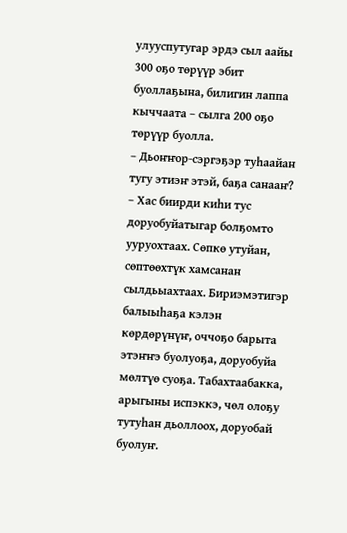улууспутугар эрдэ сыл аайы 300 оҕо төрүүр эбит буоллаҕына, билигин лаппа кыччаата – сылга 200 оҕо төрүүр буолла.
– Дьоҥҥор-сэргэҕэр туһаайан тугу этиэҥ этэй, баҕа санааҥ?
– Хас биирди киһи тус доруобуйатыгар болҕомто ууруохтаах. Сөпкө утуйан, сөптөөхтүк хамсанан сылдьыахтаах. Бириэмэтигэр балыыһаҕа кэлэн көрдөрүнүҥ, оччоҕо барыта этэҥҥэ буолуоҕа, доруобуйа мөлтүө суоҕа. Табахтаабакка, арыгыны испэккэ, чөл олоҕу тутуһан дьоллоох, доруобай буолуҥ.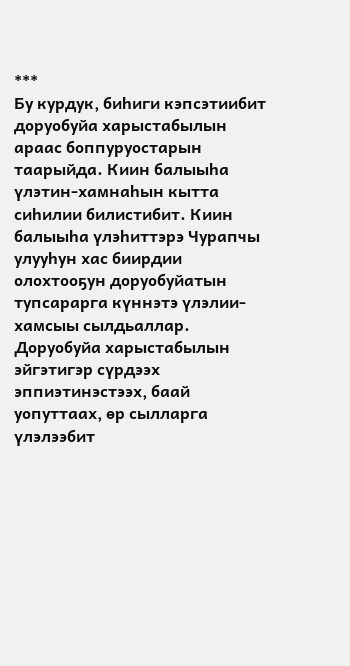***
Бу курдук, биһиги кэпсэтиибит доруобуйа харыстабылын араас боппуруостарын таарыйда. Киин балыыһа үлэтин-хамнаһын кытта сиһилии билистибит. Киин балыыһа үлэһиттэрэ Чурапчы улууһун хас биирдии олохтооҕун доруобуйатын тупсарарга күннэтэ үлэлии-хамсыы сылдьаллар. Доруобуйа харыстабылын эйгэтигэр сүрдээх эппиэтинэстээх, баай уопуттаах, өр сылларга үлэлээбит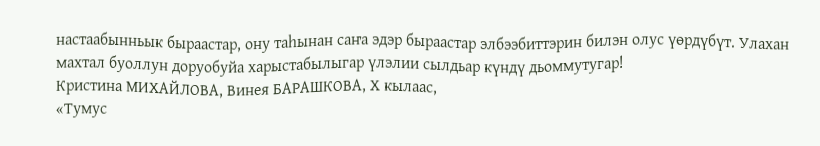настаабынньык быраастар, ону таһынан саҥа эдэр быраастар элбээбиттэрин билэн олус үөрдүбүт. Улахан махтал буоллун доруобуйа харыстабылыгар үлэлии сылдьар күндү дьоммутугар!
Кристина МИХАЙЛОВА, Винея БАРАШКОВА, Х кылаас,
«Тумус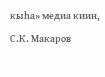кыһа» медиа киин, С.К. Макаров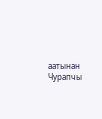аатынан Чурапчы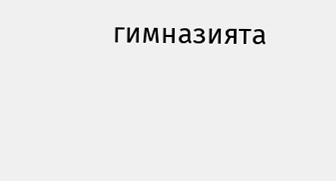гимназията